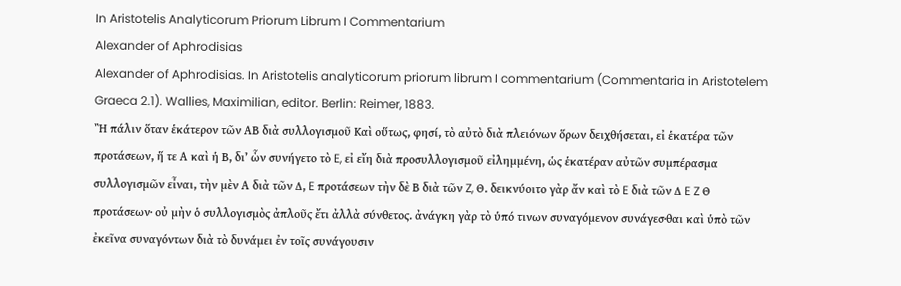In Aristotelis Analyticorum Priorum Librum I Commentarium
Alexander of Aphrodisias
Alexander of Aphrodisias. In Aristotelis analyticorum priorum librum I commentarium (Commentaria in Aristotelem Graeca 2.1). Wallies, Maximilian, editor. Berlin: Reimer, 1883.
Ἢ πάλιν ὅταν ἑκάτερον τῶν ΑΒ διὰ συλλογισμοῦ Καὶ οὕτως, φησί, τὸ αὐτὸ διὰ πλειόνων ὅρων δειχθήσεται, εἰ ἑκατέρα τῶν προτάσεων, ἥ τε Α καὶ ἡ Β, δι’ ὧν συνήγετο τὸ E, εἰ εἴη διὰ προσυλλογισμοῦ εἰλημμένη, ὡς ἑκατέραν αὐτῶν συμπέρασμα συλλογισμῶν εἶναι, τὴν μὲν Α διὰ τῶν Δ, E προτάσεων τὴν δὲ Β διὰ τῶν Z, Θ. δεικνύοιτο γὰρ ἄν καὶ τὸ E διὰ τῶν Δ E Z Θ προτάσεων· οὐ μὴν ὁ συλλογισμὸς ἀπλοῦς ἔτι ἀλλὰ σύνθετος. ἀνάγκη γὰρ τὸ ὑπό τινων συναγόμενον συνάγεσ·θαι καὶ ὑπὸ τῶν ἐκεῖνα συναγόντων διὰ τὸ δυνάμει ἐν τοῖς συνάγουσιν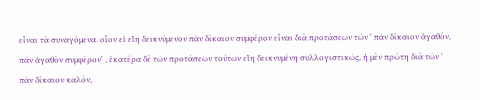εἶναι τὰ συναγόμενα. οἷον εἰ εἴη δεικνύμενον πᾶν δίκαιον συμφέρον εἶναι διὰ προτάσεων τῶν ῾ πᾶν δίκαιον ἀγαθόν, πᾶν ἀγαθὸν συμφέρον᾿ , ἑκατέρα δὲ τῶν προτάσεων τούτων εἴη δεικνυμένη συλλογιστικῶς, ἡ μὲν πρώτη διὰ τῶν ῾ πᾶν δίκαιον καλόν,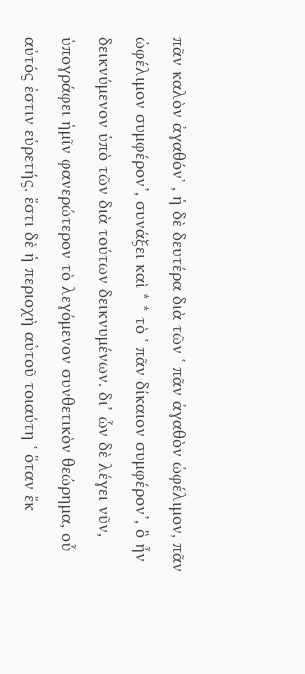πᾶν καλὸν ἀγαθόν᾿ , ἡ δὲ δευτέρα διὰ τῶν ῾ πᾶν ἀγαθὸν ὠφέλιμον, πᾶν ὠφέλιμον συμφέρον’, συνάξει καὶ * * τὸ ῾ πᾶν δίκαιον συμφέρον’, ὃ ἦν δεικνύμενον ὑπὸ τῶν διὰ τούτων δεικνυμένων. δι’ ὧν δὲ λέγει νῦν, ὑπογράφει ἡμῖν φανερώτερον τὸ λεγόμενον συνθετικὸν θεώρημα, οὗ αὐτός ἐστιν εὑρετής. ἔστι δὲ ἡ περιοχὴ αὐτοῦ τοιαύτη ῾ ὅταν ἔκ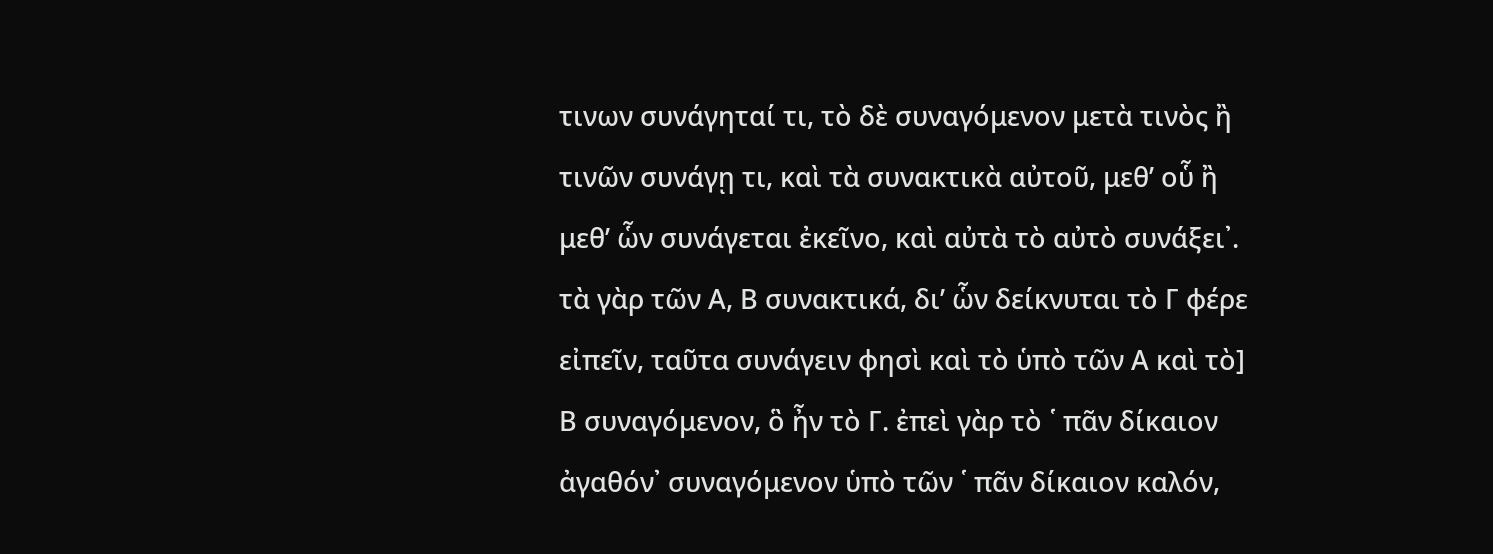τινων συνάγηταί τι, τὸ δὲ συναγόμενον μετὰ τινὸς ἢ τινῶν συνάγῃ τι, καὶ τὰ συνακτικὰ αὐτοῦ, μεθ’ οὗ ἢ μεθ’ ὧν συνάγεται ἐκεῖνο, καὶ αὐτὰ τὸ αὐτὸ συνάξει᾿. τὰ γὰρ τῶν Α, Β συνακτικά, δι’ ὧν δείκνυται τὸ Γ φέρε εἰπεῖν, ταῦτα συνάγειν φησὶ καὶ τὸ ὑπὸ τῶν Α καὶ τὸ] Β συναγόμενον, ὃ ἦν τὸ Γ. ἐπεὶ γὰρ τὸ ῾ πᾶν δίκαιον ἀγαθόν᾿ συναγόμενον ὑπὸ τῶν ῾ πᾶν δίκαιον καλόν,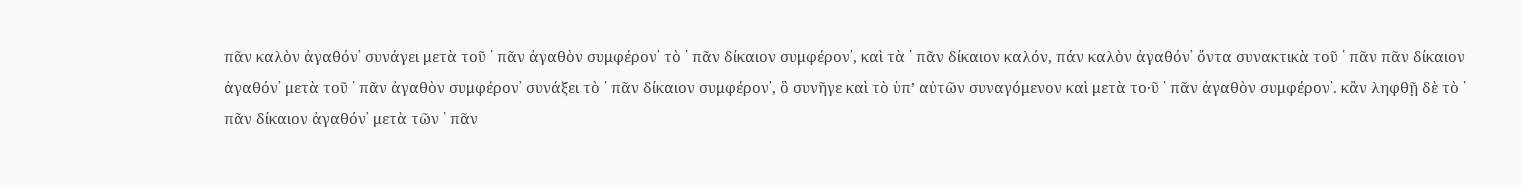πᾶν καλὸν ἀγαθόν᾿ συνάγει μετὰ τοῦ ῾ πᾶν ἀγαθὸν συμφέρον᾿ τὸ ῾ πᾶν δίκαιον συμφέρον᾿, καὶ τὰ ῾ πᾶν δίκαιον καλόν, πάν καλὸν ἀγαθόν᾿ ὄντα συνακτικὰ τοῦ ῾ πᾶν πᾶν δίκαιον ἀγαθόν᾿ μετὰ τοῦ ῾ πᾶν ἀγαθὸν συμφέρον᾿ συνάξει τὸ ῾ πᾶν δίκαιον συμφέρον᾿, ὃ συνῆγε καὶ τὸ ὑπ’ αὐτῶν συναγόμενον καὶ μετὰ το·ῦ ῾ πᾶν ἀγαθὸν συμφέρον᾿. κἂν ληφθῇ δὲ τὸ ῾ πᾶν δίκαιον ἀγαθόν᾿ μετὰ τῶν ῾ πᾶν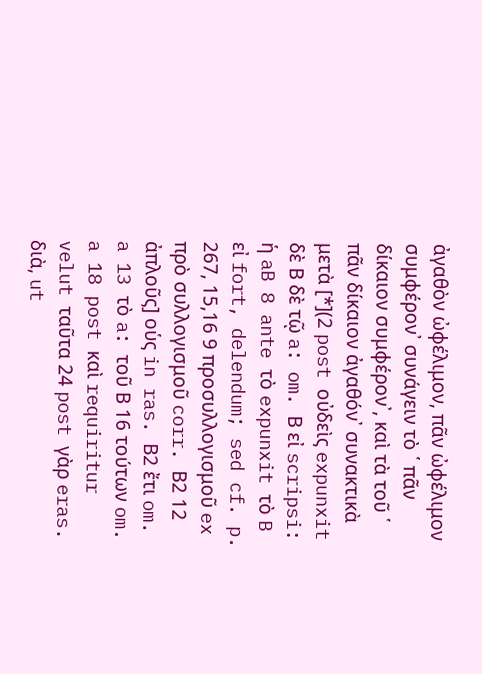ἀγαθὸν ὠφέλιμον, πᾶν ὠφέλιμον συμφέρον᾿ συνάγειν τὸ ῾ πᾶν δίκαιον συμφέρον᾿, καὶ τὰ τοῦ ῾ πᾶν δίκαιον ἀγαθόν᾿ συνακτικὰ μετὰ [*](2 post οὐδεὶς expunxit δὲ Β δὲ τῷ a: om. Β εἰ scripsi: ἡ aB 8 ante τὸ expunxit τὸ B εἰ fort, delendum; sed cf. p. 267, 15,16 9 προσυλλογισμοῦ ex πρὸ συλλογισμοῦ corr. Β2 12 ἀπλοῦς] οὑς in ras. Β2 ἔτι om. a 13 τὸ a: τοῦ Β 16 τούτων om. a 18 post καὶ requiritur velut ταῦτα 24 post γὰρ eras. διὰ, ut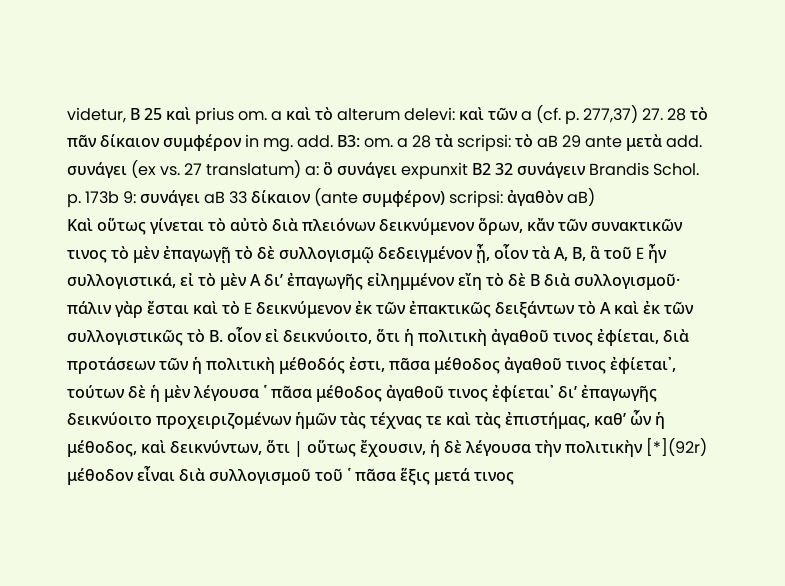videtur, Β 25 καὶ prius om. a καὶ τὸ alterum delevi: καὶ τῶν a (cf. p. 277,37) 27. 28 τὸ πᾶν δίκαιον συμφέρον in mg. add. Β3: om. a 28 τὰ scripsi: τὸ aB 29 ante μετὰ add. συνάγει (ex vs. 27 translatum) a: ὃ συνάγει expunxit Β2 32 συνάγειν Brandis Schol. p. 173b 9: συνάγει aB 33 δίκαιον (ante συμφέρον) scripsi: ἀγαθὸν aB)
Καὶ οὕτως γίνεται τὸ αὐτὸ διὰ πλειόνων δεικνύμενον ὅρων, κἄν τῶν συνακτικῶν τινος τὸ μὲν ἐπαγωγῇ τὸ δὲ συλλογισμῷ δεδειγμένον ᾖ, οἷον τὰ Α, Β, ἃ τοῦ E ἦν συλλογιστικά, εἰ τὸ μὲν Α δι’ ἐπαγωγῆς εἰλημμένον εἴη τὸ δὲ Β διὰ συλλογισμοῦ· πάλιν γὰρ ἔσται καὶ τὸ E δεικνύμενον ἐκ τῶν ἐπακτικῶς δειξάντων τὸ Α καὶ ἐκ τῶν συλλογιστικῶς τὸ Β. οἷον εἰ δεικνύοιτο, ὅτι ἡ πολιτικὴ ἀγαθοῦ τινος ἐφίεται, διὰ προτάσεων τῶν ἡ πολιτικὴ μέθοδός ἐστι, πᾶσα μέθοδος ἀγαθοῦ τινος ἐφίεται᾿, τούτων δὲ ἡ μὲν λέγουσα ῾ πᾶσα μέθοδος ἀγαθοῦ τινος ἐφίεται᾿ δι’ ἐπαγωγῆς δεικνύοιτο προχειριζομένων ἡμῶν τὰς τέχνας τε καὶ τὰς ἐπιστήμας, καθ’ ὧν ἡ μέθοδος, καὶ δεικνύντων, ὅτι | οὕτως ἔχουσιν, ἡ δὲ λέγουσα τὴν πολιτικὴν [*](92r) μέθοδον εἶναι διὰ συλλογισμοῦ τοῦ ῾ πᾶσα ἕξις μετά τινος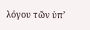λόγου τῶν ὑπ’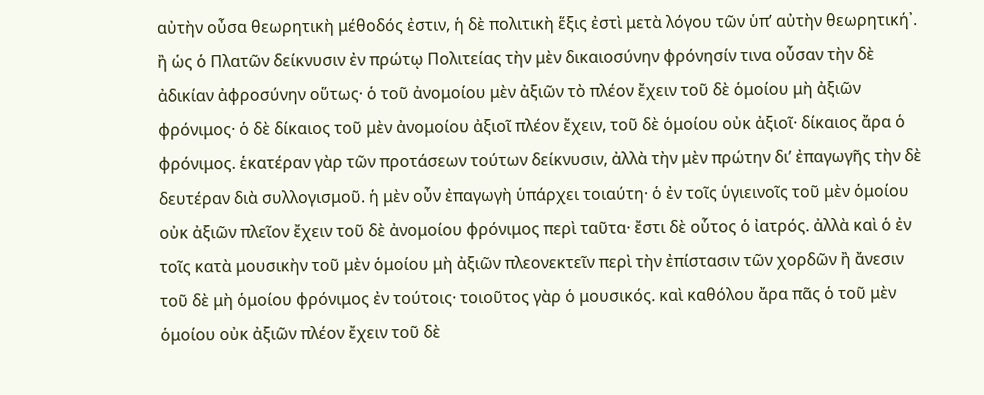αὐτὴν οὖσα θεωρητικὴ μέθοδός ἐστιν, ἡ δὲ πολιτικὴ ἕξις ἐστὶ μετὰ λόγου τῶν ὑπ’ αὐτὴν θεωρητική᾿. ἢ ὡς ὁ Πλατῶν δείκνυσιν ἐν πρώτῳ Πολιτείας τὴν μὲν δικαιοσύνην φρόνησίν τινα οὖσαν τὴν δὲ ἀδικίαν ἀφροσύνην οὕτως· ὁ τοῦ ἀνομοίου μὲν ἀξιῶν τὸ πλέον ἔχειν τοῦ δὲ ὁμοίου μὴ ἀξιῶν φρόνιμος· ὁ δὲ δίκαιος τοῦ μὲν ἀνομοίου ἀξιοῖ πλέον ἔχειν, τοῦ δὲ ὁμοίου οὐκ ἀξιοῖ· δίκαιος ἄρα ὁ φρόνιμος. ἑκατέραν γὰρ τῶν προτάσεων τούτων δείκνυσιν, ἀλλὰ τὴν μὲν πρώτην δι’ ἐπαγωγῆς τὴν δὲ δευτέραν διὰ συλλογισμοῦ. ἡ μὲν οὖν ἐπαγωγὴ ὑπάρχει τοιαύτη· ὁ ἐν τοῖς ὑγιεινοῖς τοῦ μὲν ὁμοίου οὐκ ἀξιῶν πλεῖον ἔχειν τοῦ δὲ ἀνομοίου φρόνιμος περὶ ταῦτα· ἔστι δὲ οὗτος ὁ ἰατρός. ἀλλὰ καὶ ὁ ἐν τοῖς κατὰ μουσικὴν τοῦ μὲν ὁμοίου μὴ ἀξιῶν πλεονεκτεῖν περὶ τὴν ἐπίστασιν τῶν χορδῶν ἢ ἄνεσιν τοῦ δὲ μὴ ὁμοίου φρόνιμος ἐν τούτοις· τοιοῦτος γὰρ ὁ μουσικός. καὶ καθόλου ἄρα πᾶς ὁ τοῦ μὲν ὁμοίου οὐκ ἀξιῶν πλέον ἔχειν τοῦ δὲ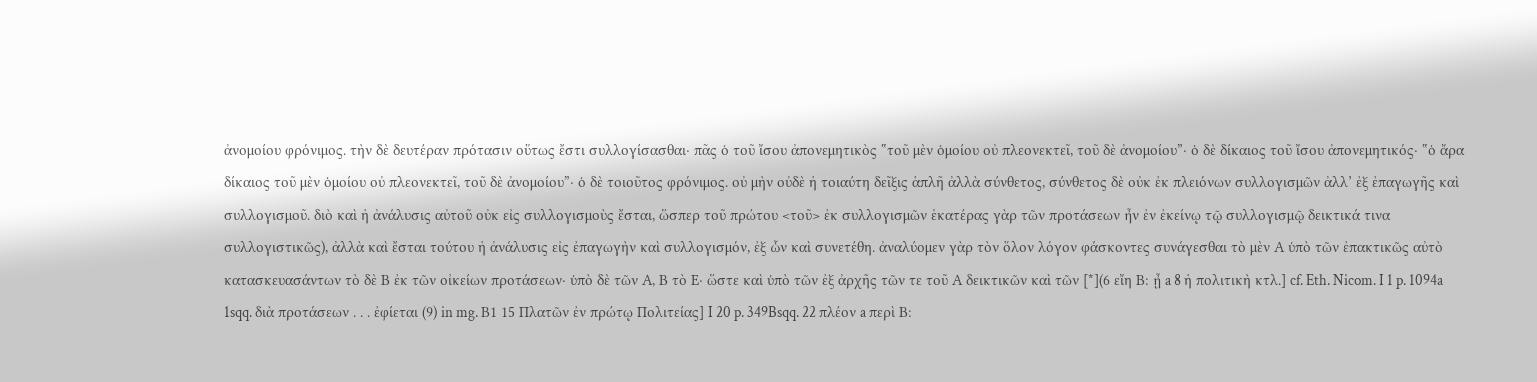ἀνομοίου φρόνιμος. τὴν δὲ δευτέραν πρότασιν οὕτως ἔστι συλλογίσασθαι· πᾶς ὁ τοῦ ἴσου ἀπονεμητικὸς ‟τοῦ μὲν ὁμοίου οὐ πλεονεκτεῖ, τοῦ δὲ ἀνομοίου”· ὁ δὲ δίκαιος τοῦ ἴσου ἀπονεμητικός· ‟ὁ ἄρα δίκαιος τοῦ μὲν ὁμοίου οὐ πλεονεκτεῖ, τοῦ δὲ ἀνομοίου”· ὁ δὲ τοιοῦτος φρόνιμος. οὐ μὴν οὐδὲ ἡ τοιαύτη δεῖξις ἁπλῆ ἀλλὰ σύνθετος, σύνθετος δὲ οὐκ ἐκ πλειόνων συλλογισμῶν ἀλλ’ ἐξ ἐπαγωγῆς καὶ συλλογισμοῦ. διὸ καὶ ἡ ἀνάλυσις αὐτοῦ οὐκ εἰς συλλογισμοὺς ἔσται, ὥσπερ τοῦ πρώτου <τοῦ> ἐκ συλλογισμῶν ἑκατέρας γὰρ τῶν προτάσεων ἦν ἐν ἐκείνῳ τῷ συλλογισμῷ δεικτικά τινα συλλογιστικῶς), ἀλλὰ καὶ ἔσται τούτου ἡ ἀνάλυσις εἰς ἐπαγωγὴν καὶ συλλογισμόν, ἐξ ὧν καὶ συνετέθη. ἀναλύομεν γὰρ τὸν ὅλον λόγον φάσκοντες συνάγεσθαι τὸ μὲν Α ὑπὸ τῶν ἐπακτικῶς αὐτὸ κατασκευασάντων τὸ δὲ Β ἐκ τῶν οἰκείων προτάσεων· ὑπὸ δὲ τῶν Α, Β τὸ Ε· ὥστε καὶ ὑπὸ τῶν ἐξ ἀρχῆς τῶν τε τοῦ Α δεικτικῶν καὶ τῶν [*](6 εἴη Β: ᾖ a 8 ἡ πολιτικὴ κτλ.] cf. Eth. Nicom. I 1 p. 1094a 1sqq. διὰ προτάσεων . . . ἐφίεται (9) in mg. Β1 15 Πλατῶν ἐν πρώτῳ Πολιτείας] I 20 p. 349Bsqq. 22 πλέον a περὶ Β: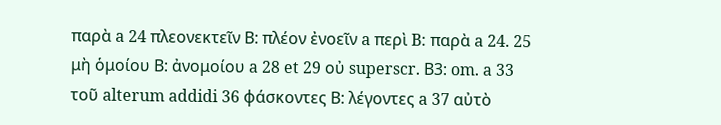παρὰ a 24 πλεονεκτεῖν Β: πλέον ἐνοεῖν a περὶ B: παρὰ a 24. 25 μὴ ὁμοίου Β: ἀνομοίου a 28 et 29 οὐ superscr. Β3: om. a 33 τοῦ alterum addidi 36 φάσκοντες Β: λέγοντες a 37 αὐτὸ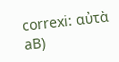correxi: αὐτὰ aB)